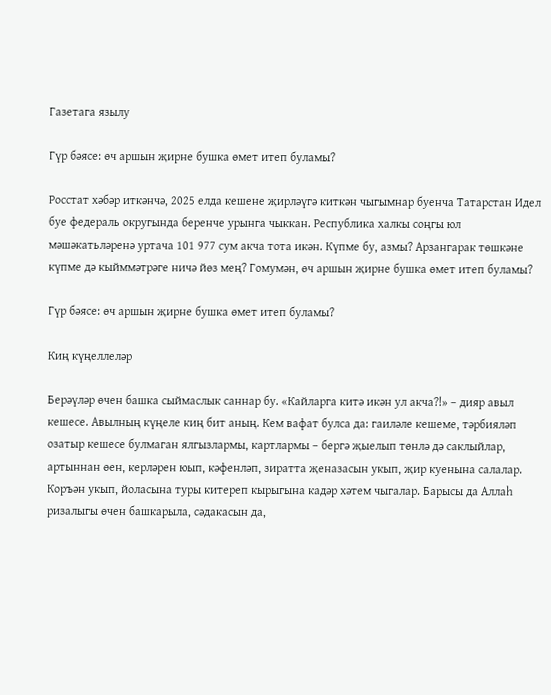Газетага язылу

Гүр бәясе: өч аршын җирне бушка өмет итеп буламы?

Росстат хәбәр иткәнчә, 2025 елда кешене җирләүгә киткән чыгымнар буенча Татарстан Идел буе федераль округында беренче урынга чыккан. Республика халкы соңгы юл мәшәкатьләренә уртача 101 977 сум акча тота икән. Күпме бу, азмы? Арзангарак төшкәне күпме дә кыйммәтрәге ничә йөз мең? Гомумән, өч аршын җирне бушка өмет итеп буламы?

Гүр бәясе: өч аршын җирне бушка өмет итеп буламы?

Киң күңеллеләр

Берәүләр өчен башка сыймаслык саннар бу. «Кайларга китә икән ул акча?!» – дияр авыл кешесе. Авылның күңеле киң бит аның. Кем вафат булса да: гаиләле кешеме, тәрбияләп озатыр кешесе булмаган ялгызлармы, картлармы – бергә җыелып төнлә дә саклыйлар, артыннан өен, керләрен юып, кәфенләп, зиратта җеназасын укып, җир куенына салалар. Коръән укып, йоласына туры китереп кырыгына кадәр хәтем чыгалар. Барысы да Аллаһ ризалыгы өчен башкарыла, сәдакасын да,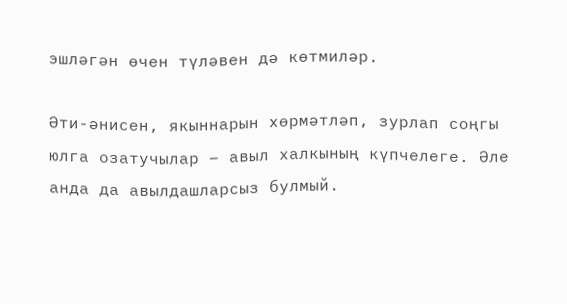эшләгән өчен түләвен дә көтмиләр.

Әти-әнисен, якыннарын хөрмәтләп, зурлап соңгы юлга озатучылар – авыл халкының күпчелеге. Әле анда да авылдашларсыз булмый.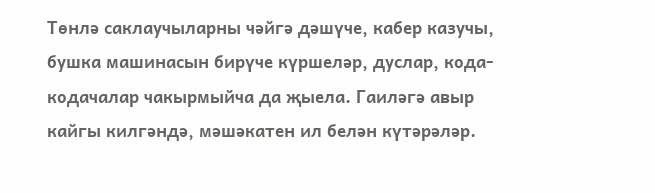Төнлә саклаучыларны чәйгә дәшүче, кабер казучы, бушка машинасын бирүче күршеләр, дуслар, кода-кодачалар чакырмыйча да җыела. Гаиләгә авыр кайгы килгәндә, мәшәкатен ил белән күтәрәләр.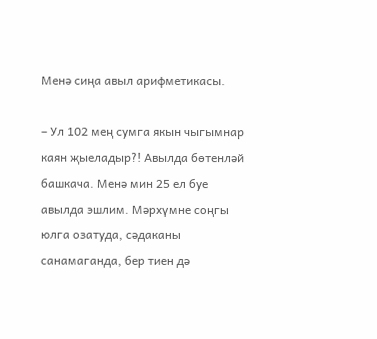Менә сиңа авыл арифметикасы.

– Ул 102 мең сумга якын чыгымнар каян җыеладыр?! Авылда бөтенләй башкача. Менә мин 25 ел буе авылда эшлим. Мәрхүмне соңгы юлга озатуда, сәдаканы санамаганда, бер тиен дә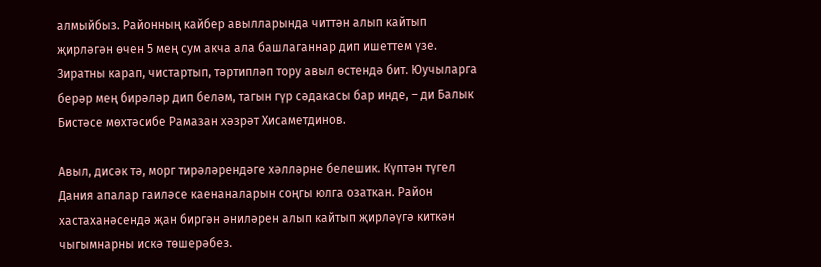алмыйбыз. Районның кайбер авылларында читтән алып кайтып җирләгән өчен 5 мең сум акча ала башлаганнар дип ишеттем үзе. Зиратны карап, чистартып, тәртипләп тору авыл өстендә бит. Юучыларга берәр мең бирәләр дип беләм, тагын гүр сәдакасы бар инде, – ди Балык Бистәсе мөхтәсибе Рамазан хәзрәт Хисаметдинов.

Авыл, дисәк тә, морг тирәләрендәге хәлләрне белешик. Күптән түгел Дания апалар гаиләсе каенаналарын соңгы юлга озаткан. Район хастаханәсендә җан биргән әниләрен алып кайтып җирләүгә киткән чыгымнарны искә төшерәбез.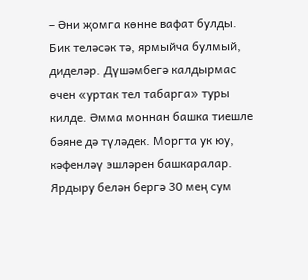– Әни җомга көнне вафат булды. Бик теләсәк тә, ярмыйча булмый, диделәр. Дүшәмбегә калдырмас өчен «уртак тел табарга» туры килде. Әмма моннан башка тиешле бәяне дә түләдек. Моргта ук юу, кәфенләү эшләрен башкаралар. Ярдыру белән бергә 30 мең сум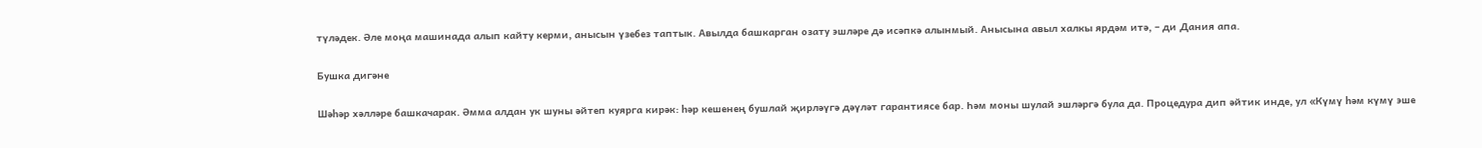түләдек. Әле моңа машинада алып кайту керми, анысын үзебез таптык. Авылда башкарган озату эшләре дә исәпкә алынмый. Анысына авыл халкы ярдәм итә, – ди Дания апа.

Бушка дигәне

Шәһәр хәлләре башкачарак. Әмма алдан ук шуны әйтеп куярга кирәк: һәр кешенең бушлай җирләүгә дәүләт гарантиясе бар. Һәм моны шулай эшләргә була да. Процедура дип әйтик инде, ул «Күмү һәм күмү эше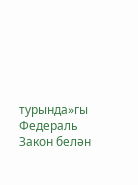турында»гы Федераль Закон белән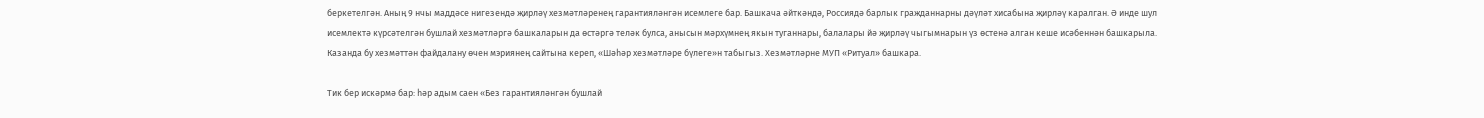беркетелгән. Аның 9 нчы маддәсе нигезендә җирләү хезмәтләренең гарантияләнгән исемлеге бар. Башкача әйткәндә, Россиядә барлык гражданнарны дәүләт хисабына җирләү каралган. Ә инде шул исемлектә күрсәтелгән бушлай хезмәтләргә башкаларын да өстәргә теләк булса, анысын мәрхүмнең якын туганнары, балалары йә җирләү чыгымнарын үз өстенә алган кеше исәбеннән башкарыла. Казанда бу хезмәттән файдалану өчен мэриянең сайтына кереп, «Шәһәр хезмәтләре бүлеге»н табыгыз. Хезмәтләрне МУП «Ритуал» башкара.

Тик бер искәрмә бар: һәр адым саен «Без гарантияләнгән бушлай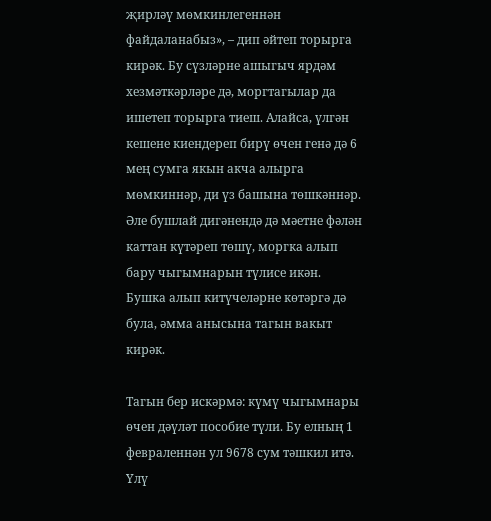җирләү мөмкинлегеннән файдаланабыз», – дип әйтеп торырга кирәк. Бу сүзләрне ашыгыч ярдәм хезмәткәрләре дә, моргтагылар да ишетеп торырга тиеш. Алайса, үлгән кешене киендереп бирү өчен генә дә 6 мең сумга якын акча алырга мөмкиннәр, ди үз башына төшкәннәр. Әле бушлай дигәнендә дә мәетне фәлән каттан күтәреп төшү, моргка алып бару чыгымнарын түлисе икән. Бушка алып китүчеләрне көтәргә дә була, әмма анысына тагын вакыт кирәк.

Тагын бер искәрмә: күмү чыгымнары өчен дәүләт пособие түли. Бу елның 1 февраленнән ул 9678 сум тәшкил итә. Үлү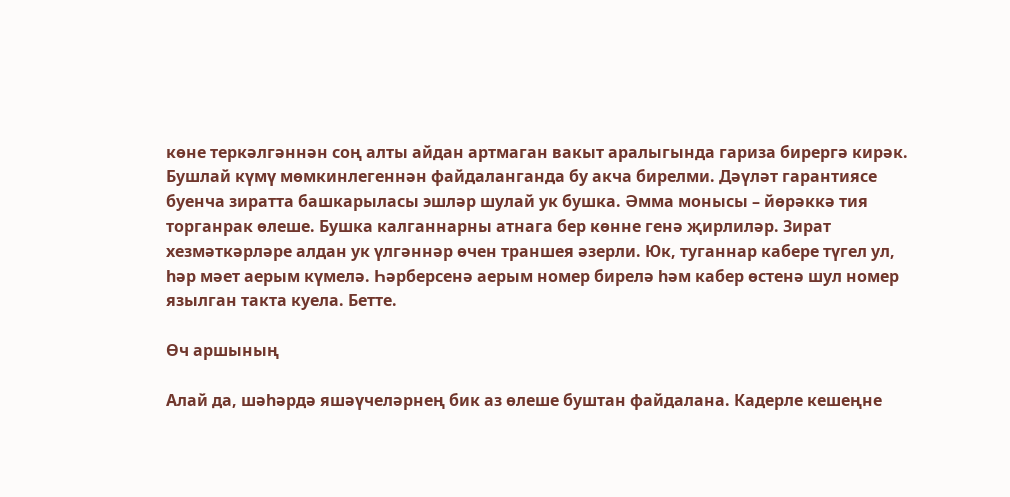көне теркәлгәннән соң алты айдан артмаган вакыт аралыгында гариза бирергә кирәк. Бушлай күмү мөмкинлегеннән файдаланганда бу акча бирелми. Дәүләт гарантиясе буенча зиратта башкарыласы эшләр шулай ук бушка. Әмма монысы – йөрәккә тия торганрак өлеше. Бушка калганнарны атнага бер көнне генә җирлиләр. Зират хезмәткәрләре алдан ук үлгәннәр өчен траншея әзерли. Юк, туганнар кабере түгел ул, һәр мәет аерым күмелә. Һәрберсенә аерым номер бирелә һәм кабер өстенә шул номер язылган такта куела. Бетте.

Өч аршының

Алай да, шәһәрдә яшәүчеләрнең бик аз өлеше буштан файдалана. Кадерле кешеңне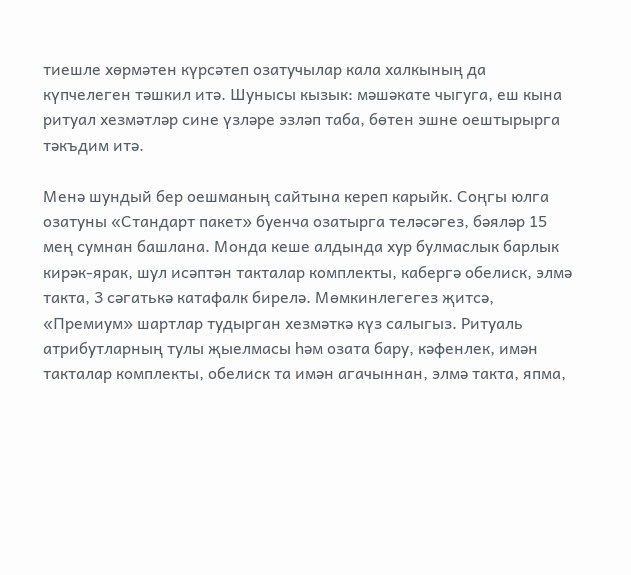тиешле хөрмәтен күрсәтеп озатучылар кала халкының да күпчелеген тәшкил итә. Шунысы кызык: мәшәкате чыгуга, еш кына ритуал хезмәтләр сине үзләре эзләп таба, бөтен эшне оештырырга тәкъдим итә.

Менә шундый бер оешманың сайтына кереп карыйк. Соңгы юлга озатуны «Стандарт пакет» буенча озатырга теләсәгез, бәяләр 15 мең сумнан башлана. Монда кеше алдында хур булмаслык барлык кирәк-ярак, шул исәптән такталар комплекты, кабергә обелиск, элмә такта, 3 сәгатькә катафалк бирелә. Мөмкинлегегез җитсә, «Премиум» шартлар тудырган хезмәткә күз салыгыз. Ритуаль атрибутларның тулы җыелмасы һәм озата бару, кәфенлек, имән такталар комплекты, обелиск та имән агачыннан, элмә такта, япма,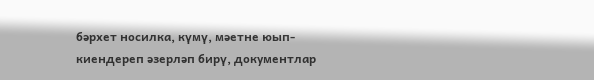бәрхет носилка, күмү, мәетне юып-киендереп әзерләп бирү, документлар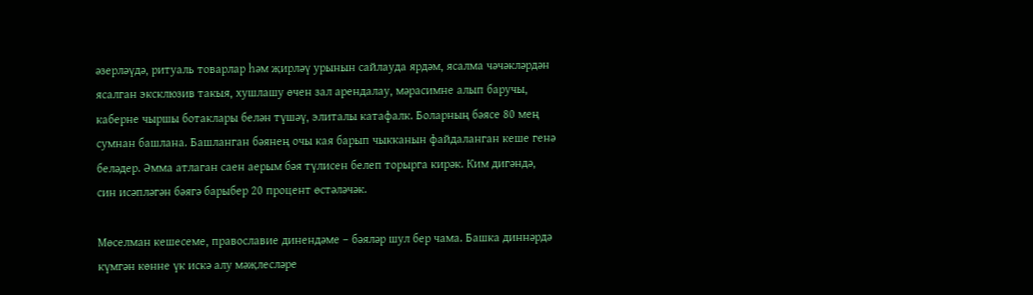әзерләүдә, ритуаль товарлар һәм җирләү урынын сайлауда ярдәм, ясалма чәчәкләрдән ясалган эксклюзив такыя, хушлашу өчен зал арендалау, мәрасимне алып баручы, каберне чыршы ботаклары белән түшәү, элиталы катафалк. Боларның бәясе 80 мең сумнан башлана. Башланган бәянең очы кая барып чыкканын файдаланган кеше генә беләдер. Әмма атлаган саен аерым бәя түлисен белеп торырга кирәк. Ким дигәндә, син исәпләгән бәягә барыбер 20 процент өстәләчәк.

Мөселман кешесеме, православие динендәме – бәяләр шул бер чама. Башка диннәрдә күмгән көнне үк искә алу мәҗлесләре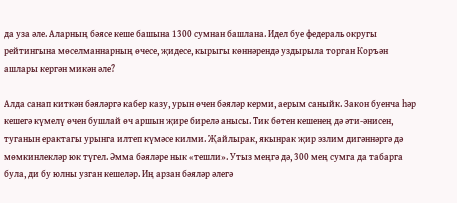да уза әле. Аларның бәясе кеше башына 1300 сумнан башлана. Идел буе федераль округы рейтингына мөселманнарның өчесе, җидесе, кырыгы көннәрендә уздырыла торган Коръән ашлары кергән микән әле?

Алда санап киткән бәяләргә кабер казу, урын өчен бәяләр керми, аерым саныйк. Закон буенча һәр кешегә күмелү өчен бушлай өч аршын җире бирелә анысы. Тик бөтен кешенең дә әти-әнисен, туганын ерактагы урынга илтеп күмәсе килми. Җайлырак, якынрак җир эзлим дигәннәргә дә мөмкинлекләр юк түгел. Әмма бәяләре нык «тешли». Утыз меңгә дә, 300 мең сумга да табарга була, ди бу юлны узган кешеләр. Иң арзан бәяләр әлегә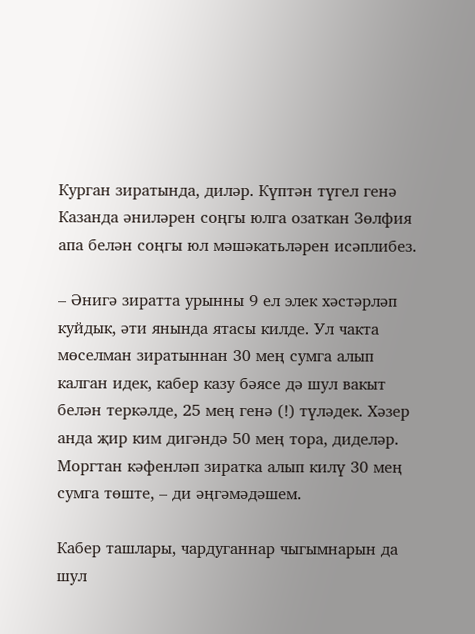Курган зиратында, диләр. Күптән түгел генә Казанда әниләрен соңгы юлга озаткан Зөлфия апа белән соңгы юл мәшәкатьләрен исәплибез.

– Әнигә зиратта урынны 9 ел элек хәстәрләп куйдык, әти янында ятасы килде. Ул чакта мөселман зиратыннан 30 мең сумга алып калган идек, кабер казу бәясе дә шул вакыт белән теркәлде, 25 мең генә (!) түләдек. Хәзер анда җир ким дигәндә 50 мең тора, диделәр. Моргтан кәфенләп зиратка алып килү 30 мең сумга төште, – ди әңгәмәдәшем.

Кабер ташлары, чардуганнар чыгымнарын да шул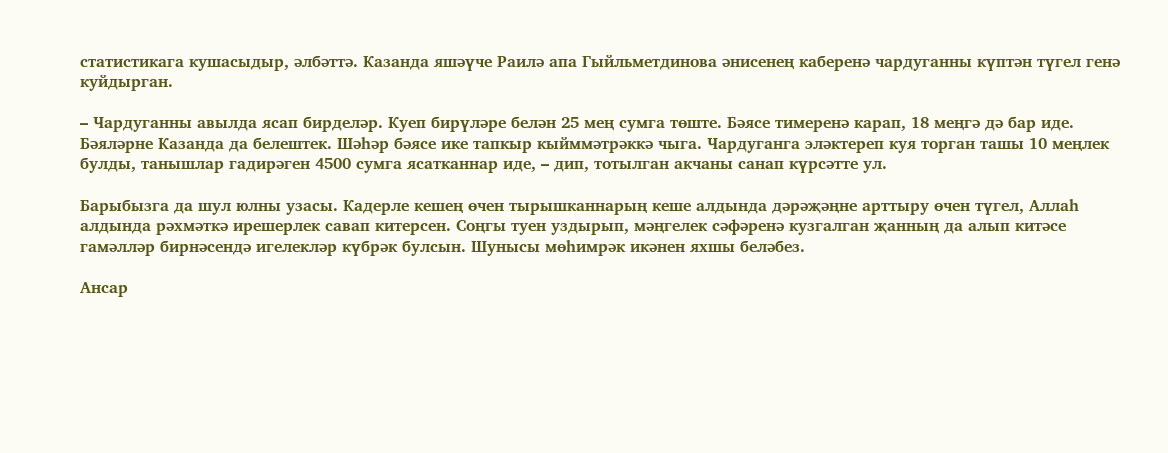статистикага кушасыдыр, әлбәттә. Казанда яшәүче Раилә апа Гыйльметдинова әнисенең каберенә чардуганны күптән түгел генә куйдырган.

– Чардуганны авылда ясап бирделәр. Куеп бирүләре белән 25 мең сумга төште. Бәясе тимеренә карап, 18 меңгә дә бар иде. Бәяләрне Казанда да белештек. Шәһәр бәясе ике тапкыр кыйммәтрәккә чыга. Чардуганга эләктереп куя торган ташы 10 меңлек булды, танышлар гадирәген 4500 сумга ясатканнар иде, – дип, тотылган акчаны санап күрсәтте ул.

Барыбызга да шул юлны узасы. Кадерле кешең өчен тырышканнарың кеше алдында дәрәҗәңне арттыру өчен түгел, Аллаһ алдында рәхмәткә ирешерлек савап китерсен. Соңгы туен уздырып, мәңгелек сәфәренә кузгалган җанның да алып китәсе гамәлләр бирнәсендә игелекләр күбрәк булсын. Шунысы мөһимрәк икәнен яхшы беләбез.

Ансар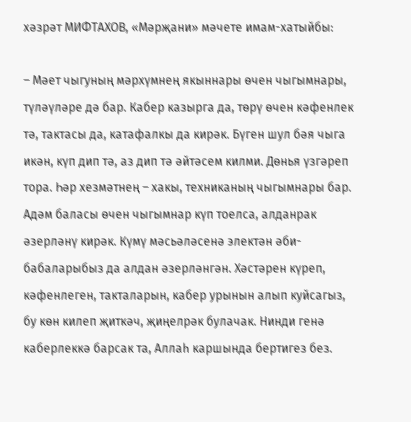хәзрәт МИФТАХОВ, «Мәрҗани» мәчете имам-хатыйбы:

– Мәет чыгуның мәрхүмнең якыннары өчен чыгымнары, түләүләре дә бар. Кабер казырга да, төрү өчен кәфенлек тә, тактасы да, катафалкы да кирәк. Бүген шул бәя чыга икән, күп дип тә, аз дип тә әйтәсем килми. Дөнья үзгәреп тора. Һәр хезмәтнең – хакы, техниканың чыгымнары бар. Адәм баласы өчен чыгымнар күп тоелса, алданрак әзерләнү кирәк. Күмү мәсьәләсенә электән әби-бабаларыбыз да алдан әзерләнгән. Хәстәрен күреп, кәфенлеген, такталарын, кабер урынын алып куйсагыз, бу көн килеп җиткәч, җиңелрәк булачак. Нинди генә каберлеккә барсак та, Аллаһ каршында бертигез без.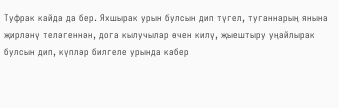Туфрак кайда да бер. Яхшырак урын булсын дип түгел, туганнарың янына җирләнү теләгеннән, дога кылучылар өчен килү, җыештыру уңайлырак булсын дип, күпләр билгеле урында кабер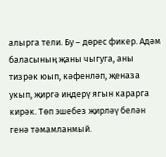алырга тели. Бу – дөрес фикер. Адәм баласының җаны чыгуга, аны тизрәк юып, кәфенләп, җеназа укып, җиргә иңдерү ягын карарга кирәк. Төп эшебез җирләү белән генә тәмамланмый.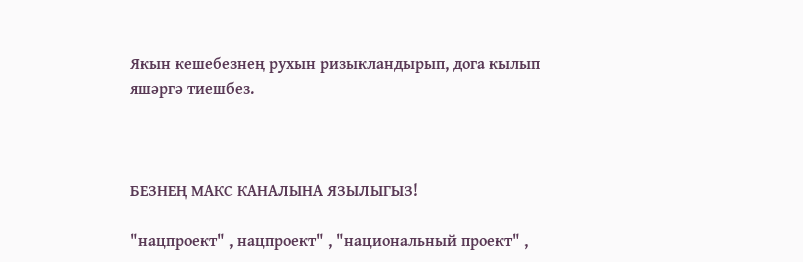Якын кешебезнең рухын ризыкландырып, дога кылып яшәргә тиешбез.



БЕЗНЕҢ МАКС КАНАЛЫНА ЯЗЫЛЫГЫЗ!

"нацпроект" , нацпроект" , "национальный проект" ,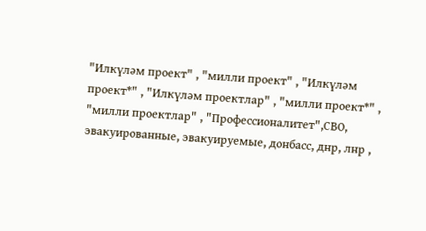"Илкүләм проект" , "милли проект" , "Илкүләм проект*" , "Илкүләм проектлар" , "милли проект*" , "милли проектлар" , "Профессионалитет",СВО, эвакуированные, эвакуируемые, донбасс, днр, лнр ,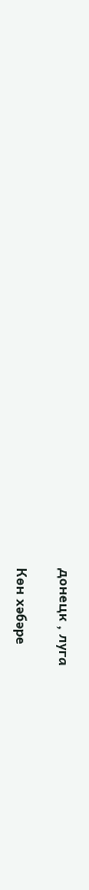донецк , луга

Көн хәбәре